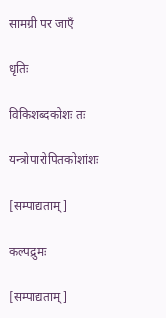सामग्री पर जाएँ

धृतिः

विकिशब्दकोशः तः

यन्त्रोपारोपितकोशांशः

[सम्पाद्यताम्]

कल्पद्रुमः

[सम्पाद्यताम्]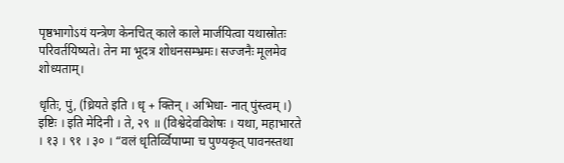पृष्ठभागोऽयं यन्त्रेण केनचित् काले काले मार्जयित्वा यथास्रोतः परिवर्तयिष्यते। तेन मा भूदत्र शोधनसम्भ्रमः। सज्जनैः मूलमेव शोध्यताम्।

धृतिः, पुं, (ध्रियते इति । धृ + क्तिन् । अभिधा- नात् पुंस्त्वम् ।) इष्टिः । इति मेदिनी । ते, २९ ॥ (विश्वेदेवविशेषः । यथा, महाभारते । १३ । ९१ । ३० । “वलं धृतिर्व्विपाप्मा च पुण्यकृत् पावनस्तथा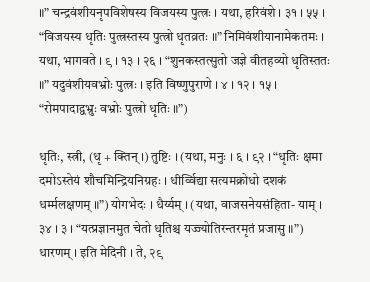॥” चन्द्रवंशीयनृपविशेषस्य विजयस्य पुत्त्रः । यथा, हरिवंशे । ३१ । ५५ । “विजयस्य धृतिः पुत्त्रस्तस्य पुत्त्रो धृतव्रतः ॥” निमिवंशीयानामेकतमः । यथा, भागवते । ९ । १३ । २६ । “शुनकस्तत्सुतो जज्ञे वीतहव्यो धृतिस्ततः ॥” यदुवंशीयवभ्रोः पुत्त्रः । इति विष्णुपुराणे । ४ । १२ । १५ । “रोमपादाद्वभ्रुः वभ्रोः पुत्त्रो धृतिः ॥”)

धृतिः, स्त्री, (धृ + क्तिन् ।) तुष्टिः । (यथा, मनुः । ६ । ९२ । “धृतिः क्षमा दमोऽस्तेयं शौचमिन्द्रियनिग्रहः । धीर्व्विद्या सत्यमक्रोधो दशकं धर्म्मलक्षणम् ॥”) योगभेदः । धैर्य्यम् । (यथा, वाजसनेयसंहिता- याम् । ३४ । ३ । “यत्प्रज्ञानमुत चेतो धृतिश्च यज्ज्योतिरन्तरमृतं प्रजासु ॥”) धारणम् । इति मेदिनी । ते, २९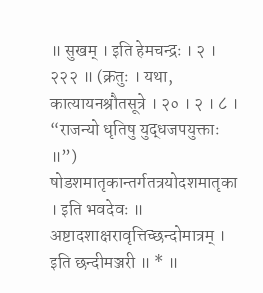॥ सुखम् । इति हेमचन्द्रः । २ । २२२ ॥ (क्रतुः । यथा, कात्यायनश्रौतसूत्रे । २० । २ । ८ । “राजन्यो धृतिषु युद्धजपयुक्ताः ॥”) षोडशमातृकान्तर्गतत्रयोदशमातृका । इति भवदेवः ॥ अष्टादशाक्षरावृत्तिच्छन्दोमात्रम् । इति छन्दीमञ्जरी ॥ * ॥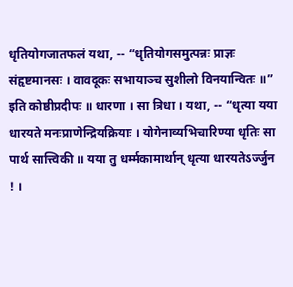धृतियोगजातफलं यथा, -- “धृतियोगसमुत्पन्नः प्राज्ञः संहृष्टमानसः । वावदूकः सभायाञ्च सुशीलो विनयान्वितः ॥” इति कोष्ठीप्रदीपः ॥ धारणा । सा त्रिधा । यथा, -- “धृत्या यया धारयते मनःप्राणेन्द्रियक्रियाः । योगेनाव्यभिचारिण्या धृतिः सा पार्थ सात्त्विकी ॥ यया तु धर्म्मकामार्थान् धृत्या धारयतेऽर्ज्जुन ! ।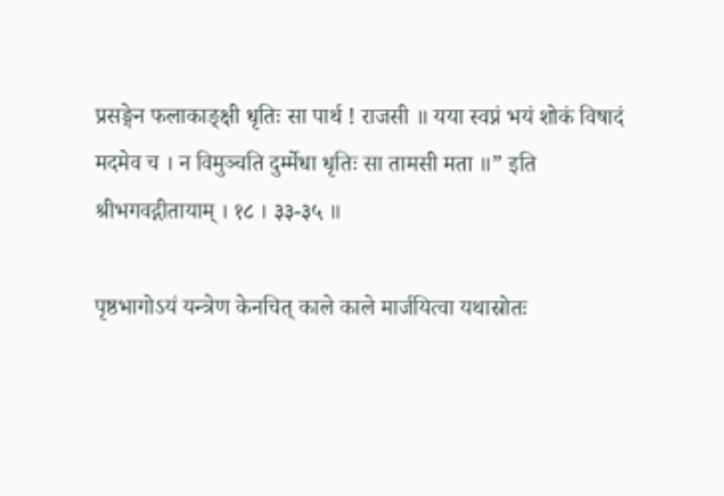प्रसङ्गेन फलाकाङ्क्षी धृतिः सा पार्थ ! राजसी ॥ यया स्वप्नं भयं शोकं विषादं मदमेव च । न विमुञ्चति दुर्म्मेधा धृतिः सा तामसी मता ॥” इति श्रीभगवद्गीतायाम् । १८ । ३३-३५ ॥

पृष्ठभागोऽयं यन्त्रेण केनचित् काले काले मार्जयित्वा यथास्रोतः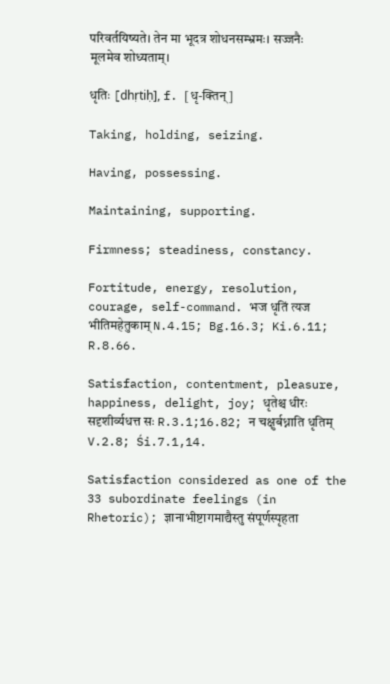परिवर्तयिष्यते। तेन मा भूदत्र शोधनसम्भ्रमः। सज्जनैः मूलमेव शोध्यताम्।

धृतिः [dhṛtiḥ], f. [धृ-क्तिन्]

Taking, holding, seizing.

Having, possessing.

Maintaining, supporting.

Firmness; steadiness, constancy.

Fortitude, energy, resolution, courage, self-command. भज धृतिं त्यज भीतिमहेतुकाम् N.4.15; Bg.16.3; Ki.6.11; R.8.66.

Satisfaction, contentment, pleasure, happiness, delight, joy; धृतेश्च धीरः सदृशीर्व्यधत्त सः R.3.1;16.82; न चक्षुर्बध्नाति धृतिम् V.2.8; Śi.7.1,14.

Satisfaction considered as one of the 33 subordinate feelings (in Rhetoric); ज्ञानाभीष्टागमाद्यैस्तु संपूर्णस्पृहता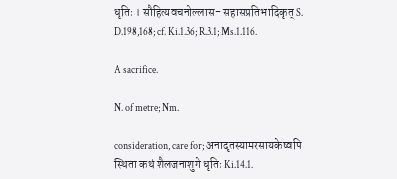धृतिः । सौहित्यवचनोल्लास- सहासप्रतिभादिकृत् S. D.198,168; cf. Ki.1.36; R.3.1; Ms.1.116.

A sacrifice.

N. of metre; Nm.

consideration, care for; अनादृतस्यामरसायकेष्वपि स्थिता कथं शैलजनाशुगे धृतिः Ki.14.1.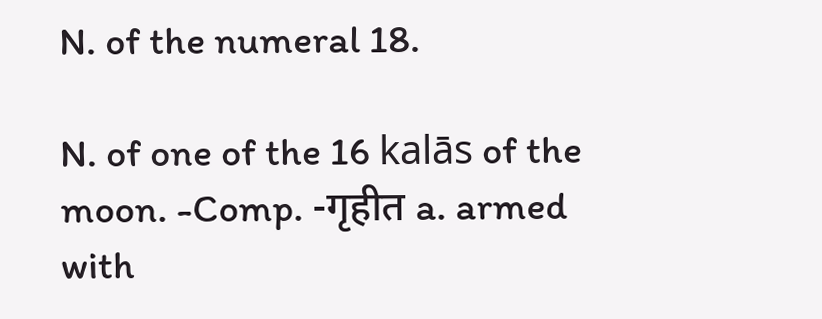N. of the numeral 18.

N. of one of the 16 kalās of the moon. -Comp. -गृहीत a. armed with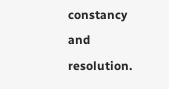constancy and resolution.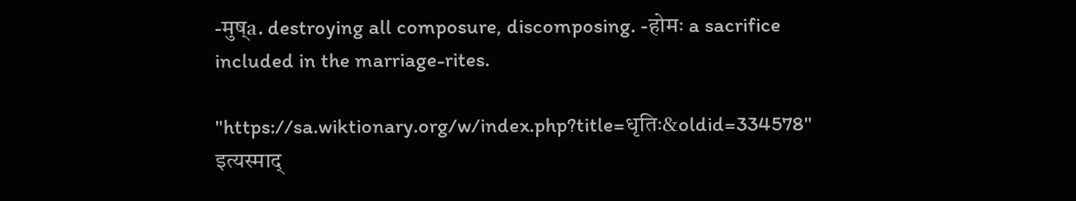-मुष्a. destroying all composure, discomposing. -होमः a sacrifice included in the marriage-rites.

"https://sa.wiktionary.org/w/index.php?title=धृतिः&oldid=334578" इत्यस्माद्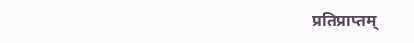प्रतिप्राप्तम्